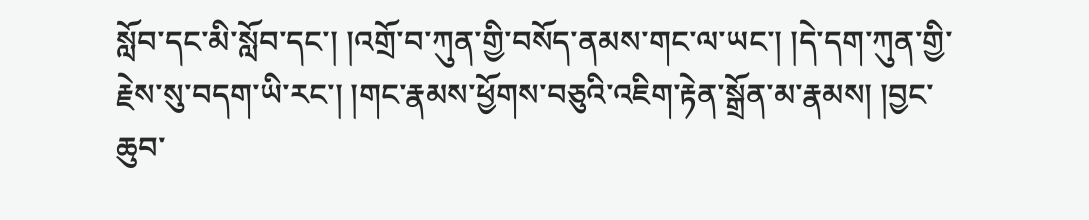སློབ་དང་མི་སློབ་དང་། །འགྲོ་བ་ཀུན་གྱི་བསོད་ནམས་གང་ལ་ཡང་། །དེ་དག་ཀུན་གྱི་རྗེས་སུ་བདག་ཡི་རང་། །གང་རྣམས་ཕྱོགས་བཅུའི་འཇིག་རྟེན་སྒྲོན་མ་རྣམས། །བྱང་ཆུབ་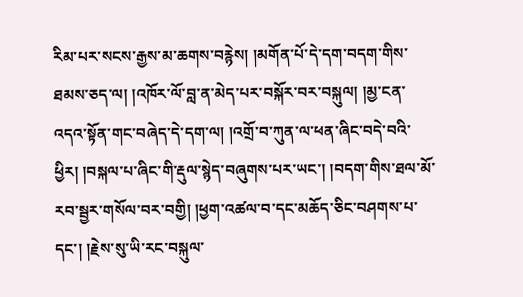རིམ་པར་སངས་རྒྱས་མ་ཆགས་བརྙེས། །མགོན་པོ་དེ་དག་བདག་གིས་ཐམས་ཅད་ལ། །འཁོར་ལོ་བླ་ན་མེད་པར་བསྐོར་བར་བསྐུལ། །མྱ་ངན་འདའ་སྟོན་གང་བཞེད་དེ་དག་ལ། །འགྲོ་བ་ཀུན་ལ་ཕན་ཞིང་བདེ་བའི་ཕྱིར། །བསྐལ་པ་ཞིང་གི་རྡུལ་སྙེད་བཞུགས་པར་ཡང་། །བདག་གིས་ཐལ་མོ་རབ་སྦྱར་གསོལ་བར་བགྱི། །ཕྱག་འཚལ་བ་དང་མཆོད་ཅིང་བཤགས་པ་དང་། །རྗེས་སུ་ཡི་རང་བསྐུལ་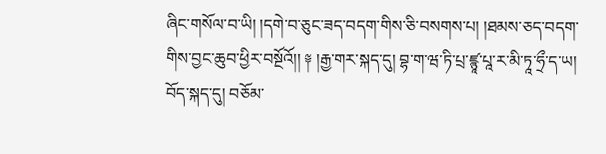ཞིང་གསོལ་བ་ཡི། །དགེ་བ་ཅུང་ཟད་བདག་གིས་ཅི་བསགས་པ། །ཐམས་ཅད་བདག་གིས་བྱང་ཆུབ་ཕྱིར་བསྔོའོ།། ༈ །རྒྱ་གར་སྐད་དུ། བྷ་ག་ཝ་ཏི་པྲ་ཛྙཱ་པཱ་ར་མི་ཏཱ་ཧྲྀ་ད་ཡ། བོད་སྐད་དུ། བཅོམ་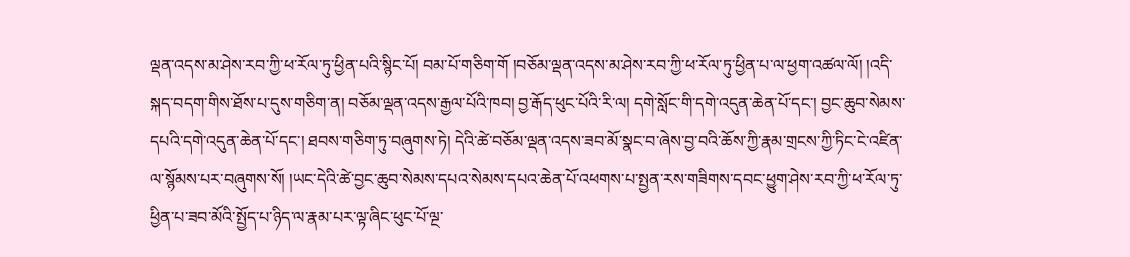ལྡན་འདས་མ་ཤེས་རབ་ཀྱི་ཕ་རོལ་ཏུ་ཕྱིན་པའི་སྙིང་པོ། བམ་པོ་གཅིག་གོ །བཅོམ་ལྡན་འདས་མ་ཤེས་རབ་ཀྱི་ཕ་རོལ་ཏུ་ཕྱིན་པ་ལ་ཕྱག་འཚལ་ལོ། །འདི་སྐད་བདག་གིས་ཐོས་པ་དུས་གཅིག་ན། བཅོམ་ལྡན་འདས་རྒྱལ་པོའི་ཁབ། བྱ་རྒོད་ཕུང་པོའི་རི་ལ། དགེ་སློང་གི་དགེ་འདུན་ཆེན་པོ་དང་། བྱང་ཆུབ་སེམས་དཔའི་དགེ་འདུན་ཆེན་པོ་དང་། ཐབས་གཅིག་ཏུ་བཞུགས་ཏེ། དེའི་ཚེ་བཅོམ་ལྡན་འདས་ཟབ་མོ་སྣང་བ་ཞེས་བྱ་བའི་ཆོས་ཀྱི་རྣམ་གྲངས་ཀྱི་ཏིང་ངེ་འཛིན་ལ་སྙོམས་པར་བཞུགས་སོ། །ཡང་དེའི་ཚེ་བྱང་ཆུབ་སེམས་དཔའ་སེམས་དཔའ་ཆེན་པོ་འཕགས་པ་སྤྱན་རས་གཟིགས་དབང་ཕྱུག་ཤེས་རབ་ཀྱི་ཕ་རོལ་ཏུ་ཕྱིན་པ་ཟབ་མོའི་སྤྱོད་པ་ཉིད་ལ་རྣམ་པར་ལྟ་ཞིང་ཕུང་པོ་ལྔ་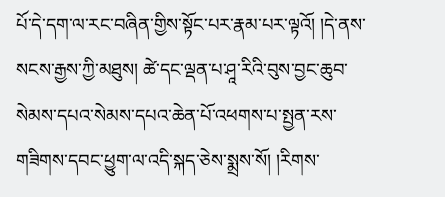པོ་དེ་དག་ལ་རང་བཞིན་གྱིས་སྟོང་པར་རྣམ་པར་ལྟའོ། །དེ་ནས་སངས་རྒྱས་ཀྱི་མཐུས། ཚེ་དང་ལྡན་པ་ཤཱ་རིའི་བུས་བྱང་ཆུབ་སེམས་དཔའ་སེམས་དཔའ་ཆེན་པོ་འཕགས་པ་སྤྱན་རས་གཟིགས་དབང་ཕྱུག་ལ་འདི་སྐད་ཅེས་སྨྲས་སོ། །རིགས་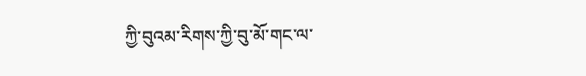ཀྱི་བུའམ་རིགས་ཀྱི་བུ་མོ་གང་ལ་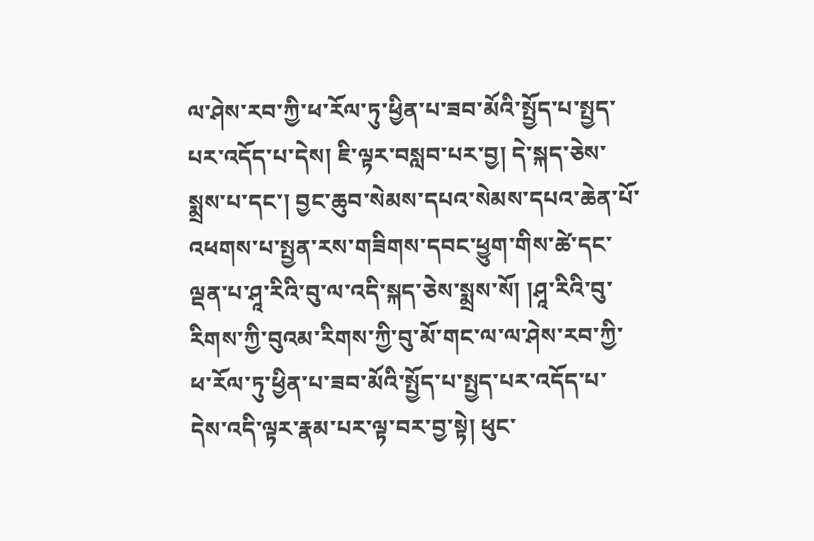ལ་ཤེས་རབ་ཀྱི་ཕ་རོལ་ཏུ་ཕྱིན་པ་ཟབ་མོའི་སྤྱོད་པ་སྤྱད་པར་འདོད་པ་དེས། ཇི་ལྟར་བསླབ་པར་བྱ། དེ་སྐད་ཅེས་སྨྲས་པ་དང་། བྱང་ཆུབ་སེམས་དཔའ་སེམས་དཔའ་ཆེན་པོ་འཕགས་པ་སྤྱན་རས་གཟིགས་དབང་ཕྱུག་གིས་ཚེ་དང་ལྡན་པ་ཤཱ་རིའི་བུ་ལ་འདི་སྐད་ཅེས་སྨྲས་སོ། །ཤཱ་རིའི་བུ་རིགས་ཀྱི་བུའམ་རིགས་ཀྱི་བུ་མོ་གང་ལ་ལ་ཤེས་རབ་ཀྱི་ཕ་རོལ་ཏུ་ཕྱིན་པ་ཟབ་མོའི་སྤྱོད་པ་སྤྱད་པར་འདོད་པ་དེས་འདི་ལྟར་རྣམ་པར་ལྟ་བར་བྱ་སྟེ། ཕུང་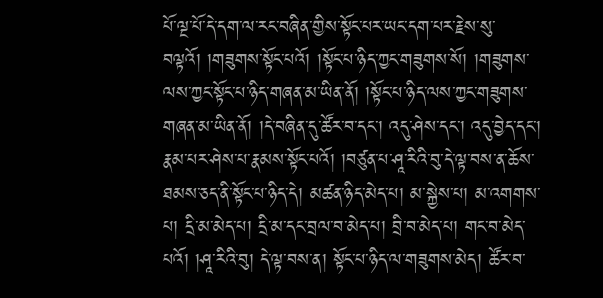པོ་ལྔ་པོ་དེ་དག་ལ་རང་བཞིན་གྱིས་སྟོང་པར་ཡང་དག་པར་རྗེས་སུ་བལྟའོ། །གཟུགས་སྟོང་པའོ། །སྟོང་པ་ཉིད་ཀྱང་གཟུགས་སོ། །གཟུགས་ལས་ཀྱང་སྟོང་པ་ཉིད་གཞན་མ་ཡིན་ནོ། །སྟོང་པ་ཉིད་ལས་ཀྱང་གཟུགས་གཞན་མ་ཡིན་ནོ། །དེ་བཞིན་དུ་ཚོར་བ་དང་། འདུ་ཤེས་དང་། འདུ་བྱེད་དང་། རྣམ་པར་ཤེས་པ་རྣམས་སྟོང་པའོ། །བཙུན་པ་ཤཱ་རིའི་བུ་དེ་ལྟ་བས་ན་ཆོས་ཐམས་ཅད་ནི་སྟོང་པ་ཉིད་དེ། མཚན་ཉིད་མེད་པ། མ་སྐྱེས་པ། མ་འགགས་པ། དྲི་མ་མེད་པ། དྲི་མ་དང་བྲལ་བ་མེད་པ། བྲི་བ་མེད་པ། གང་བ་མེད་པའོ། །ཤཱ་རིའི་བུ། དེ་ལྟ་བས་ན། སྟོང་པ་ཉིད་ལ་གཟུགས་མེད། ཚོར་བ་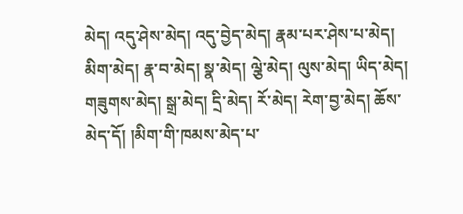མེད། འདུ་ཤེས་མེད། འདུ་བྱེད་མེད། རྣམ་པར་ཤེས་པ་མེད། མིག་མེད། རྣ་བ་མེད། སྣ་མེད། ལྕེ་མེད། ལུས་མེད། ཡིད་མེད། གཟུགས་མེད། སྒྲ་མེད། དྲི་མེད། རོ་མེད། རེག་བྱ་མེད། ཆོས་མེད་དོ། །མིག་གི་ཁམས་མེད་པ་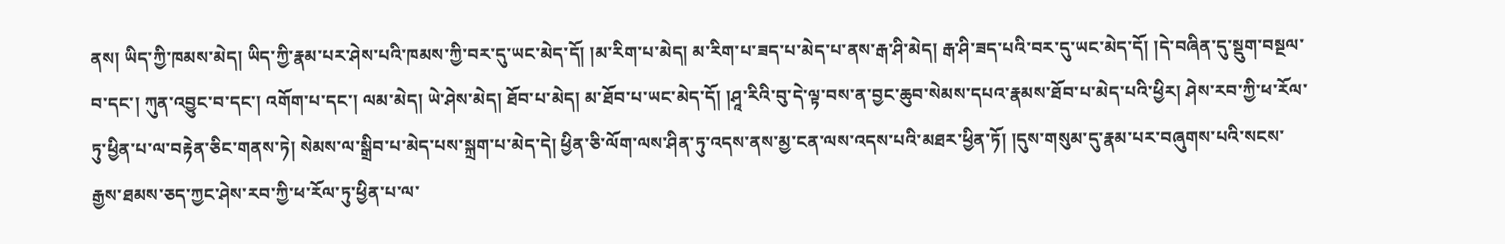ནས། ཡིད་ཀྱི་ཁམས་མེད། ཡིད་ཀྱི་རྣམ་པར་ཤེས་པའི་ཁམས་ཀྱི་བར་དུ་ཡང་མེད་དོ། །མ་རིག་པ་མེད། མ་རིག་པ་ཟད་པ་མེད་པ་ནས་རྒ་ཤི་མེད། རྒ་ཤི་ཟད་པའི་བར་དུ་ཡང་མེད་དོ། །དེ་བཞིན་དུ་སྡུག་བསྔལ་བ་དང་། ཀུན་འབྱུང་བ་དང་། འགོག་པ་དང་། ལམ་མེད། ཡེ་ཤེས་མེད། ཐོབ་པ་མེད། མ་ཐོབ་པ་ཡང་མེད་དོ། །ཤཱ་རིའི་བུ་དེ་ལྟ་བས་ན་བྱང་ཆུབ་སེམས་དཔའ་རྣམས་ཐོབ་པ་མེད་པའི་ཕྱིར། ཤེས་རབ་ཀྱི་ཕ་རོལ་ཏུ་ཕྱིན་པ་ལ་བརྟེན་ཅིང་གནས་ཏེ། སེམས་ལ་སྒྲིབ་པ་མེད་པས་སྐྲག་པ་མེད་དེ། ཕྱིན་ཅི་ལོག་ལས་ཤིན་ཏུ་འདས་ནས་མྱ་ངན་ལས་འདས་པའི་མཐར་ཕྱིན་ཏོ། །དུས་གསུམ་དུ་རྣམ་པར་བཞུགས་པའི་སངས་རྒྱས་ཐམས་ཅད་ཀྱང་ཤེས་རབ་ཀྱི་ཕ་རོལ་ཏུ་ཕྱིན་པ་ལ་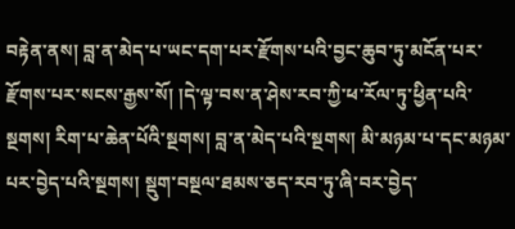བརྟེན་ནས། བླ་ན་མེད་པ་ཡང་དག་པར་རྫོགས་པའི་བྱང་ཆུབ་ཏུ་མངོན་པར་རྫོགས་པར་སངས་རྒྱས་སོ། །དེ་ལྟ་བས་ན་ཤེས་རབ་ཀྱི་ཕ་རོལ་ཏུ་ཕྱིན་པའི་སྔགས། རིག་པ་ཆེན་པོའི་སྔགས། བླ་ན་མེད་པའི་སྔགས། མི་མཉམ་པ་དང་མཉམ་པར་བྱེད་པའི་སྔགས། སྡུག་བསྔལ་ཐམས་ཅད་རབ་ཏུ་ཞི་བར་བྱེད་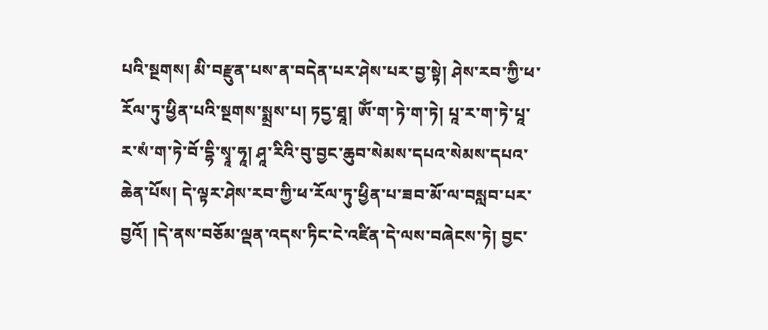པའི་སྔགས། མི་བརྫུན་པས་ན་བདེན་པར་ཤེས་པར་བྱ་སྟེ། ཤེས་རབ་ཀྱི་ཕ་རོལ་ཏུ་ཕྱིན་པའི་སྔགས་སྨྲས་པ། ཏདྱ་ཐཱ། ཨོཾ་ག་ཏེ་ག་ཏེ། པཱ་ར་ག་ཏེ་པཱ་ར་སཾ་ག་ཏེ་བོ་དྷི་སྭཱ་ཧཱ། ཤཱ་རིའི་བུ་བྱང་ཆུབ་སེམས་དཔའ་སེམས་དཔའ་ཆེན་པོས། དེ་ལྟར་ཤེས་རབ་ཀྱི་ཕ་རོལ་ཏུ་ཕྱིན་པ་ཟབ་མོ་ལ་བསླབ་པར་བྱའོ། །དེ་ནས་བཅོམ་ལྡན་འདས་ཏིང་ངེ་འཛིན་དེ་ལས་བཞེངས་ཏེ། བྱང་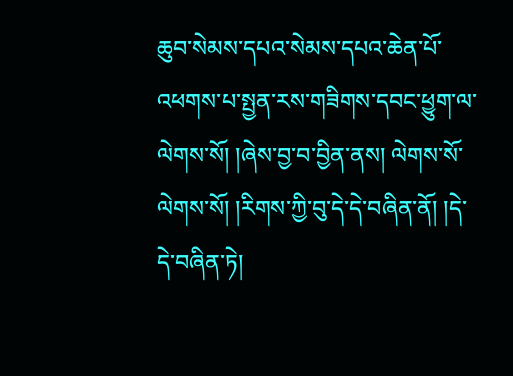ཆུབ་སེམས་དཔའ་སེམས་དཔའ་ཆེན་པོ་འཕགས་པ་སྤྱན་རས་གཟིགས་དབང་ཕྱུག་ལ་ལེགས་སོ། །ཞེས་བྱ་བ་བྱིན་ནས། ལེགས་སོ་ལེགས་སོ། །རིགས་ཀྱི་བུ་དེ་དེ་བཞིན་ནོ། །དེ་དེ་བཞིན་ཏེ།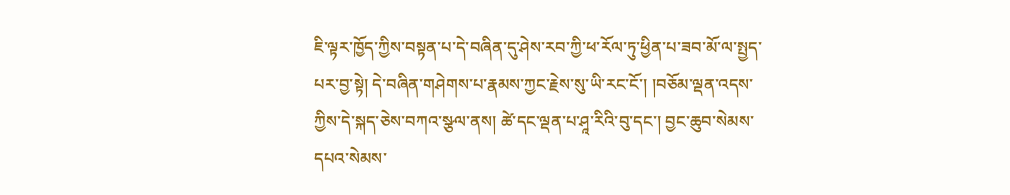ཇི་ལྟར་ཁྱོད་ཀྱིས་བསྟན་པ་དེ་བཞིན་དུ་ཤེས་རབ་ཀྱི་ཕ་རོལ་ཏུ་ཕྱིན་པ་ཟབ་མོ་ལ་སྤྱད་པར་བྱ་སྟེ། དེ་བཞིན་གཤེགས་པ་རྣམས་ཀྱང་རྗེས་སུ་ཡི་རང་ངོ་། །བཅོམ་ལྡན་འདས་ཀྱིས་དེ་སྐད་ཅེས་བཀའ་སྩལ་ནས། ཚེ་དང་ལྡན་པ་ཤཱ་རིའི་བུ་དང་། བྱང་ཆུབ་སེམས་དཔའ་སེམས་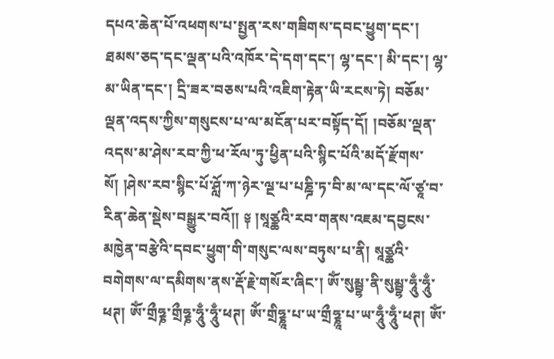དཔའ་ཆེན་པོ་འཕགས་པ་སྤྱན་རས་གཟིགས་དབང་ཕྱུག་དང་། ཐམས་ཅད་དང་ལྡན་པའི་འཁོར་དེ་དག་དང་། ལྷ་དང་། མི་དང་། ལྷ་མ་ཡིན་དང་། དྲི་ཟར་བཅས་པའི་འཇིག་རྟེན་ཡི་རངས་ཏེ། བཅོམ་ལྡན་འདས་ཀྱིས་གསུངས་པ་ལ་མངོན་པར་བསྟོད་དོ། །བཅོམ་ལྡན་འདས་མ་ཤེས་རབ་ཀྱི་ཕ་རོལ་ཏུ་ཕྱིན་པའི་སྙིང་པོའི་མདོ་རྫོགས་སོ། །ཤེས་རབ་སྙིང་པོ་ཤློ་ཀ་ཉེར་ལྔ་པ་པཎྜི་ཏ་བི་མ་ལ་དང་ལོ་ཙཱ་བ་རིན་ཆེན་སྡེས་བསྒྱུར་བའོ།། ༈ །སཱཙྪའི་རབ་གནས་འཇམ་དབྱངས་མཁྱེན་བརྩེའི་དབང་ཕྱུག་གི་གསུང་ལས་བཏུས་པ་ནི། སཱཙྪའི་བགེགས་ལ་དམིགས་ནས་རྡོ་རྗེ་གསོར་ཞིང་། ཨོཾ་སུམྦྷ་ནི་སུམྦྷ་ཧཱུྃ་ཧཱུྃ་ཕཊ། ཨོཾ་གྲྀཧྞ་གྲྀཧྞ་ཧཱུྃ་ཧཱུྃ་ཕཊ། ཨོཾ་གྲིཧྞཱ་པ་ཡ་གྲྀཧྞཱ་པ་ཡ་ཧཱུྃ་ཧཱུྃ་ཕཊ། ཨོཾ་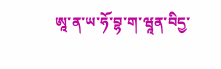ཨཱ་ན་ཡ་ཧོ་བྷ་ག་ཝཱན་བིདྱ་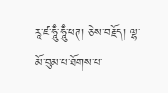རཱ་ཛ་ཧཱུྃ་ཧཱུྃ་ཕཊ། ཅེས་བརྗོད། ལྷ་མོ་བུམ་པ་ཐོགས་པ་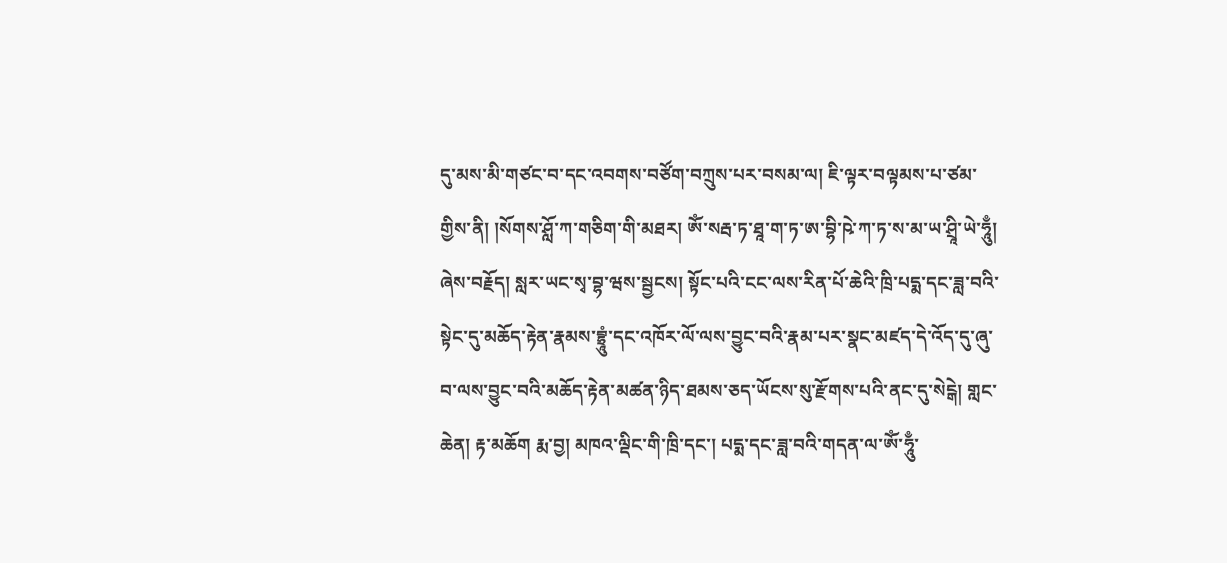དུ་མས་མི་གཙང་བ་དང་འབགས་བཙོག་བཀྲུས་པར་བསམ་ལ། ཇི་ལྟར་བལྟམས་པ་ཙམ་གྱིས་ནི། །སོགས་ཤློ་ཀ་གཅིག་གི་མཐར། ཨོཾ་སརྦ་ཏ་ཐཱ་ག་ཏ་ཨ་བྷི་ཥེ་ཀ་ཏ་ས་མ་ཡ་ཤྲཱི་ཡེ་ཧཱུྃ། ཞེས་བརྗོད། སླར་ཡང་སྭ་བྷ་ཝས་སྦྱངས། སྟོང་པའི་ངང་ལས་རིན་པོ་ཆེའི་ཁྲི་པདྨ་དང་ཟླ་བའི་སྟེང་དུ་མཆོད་རྟེན་རྣམས་བྷྲཱུཾ་དང་འཁོར་ལོ་ལས་བྱུང་བའི་རྣམ་པར་སྣང་མཛད་དེ་འོད་དུ་ཞུ་བ་ལས་བྱུང་བའི་མཆོད་རྟེན་མཚན་ཉིད་ཐམས་ཅད་ཡོངས་སུ་རྫོགས་པའི་ནང་དུ་སེངྒེ། གླང་ཆེན། རྟ་མཆོག རྨ་བྱ། མཁའ་ལྡིང་གི་ཁྲི་དང་། པདྨ་དང་ཟླ་བའི་གདན་ལ་ཨོཾ་ཧཱུྃ་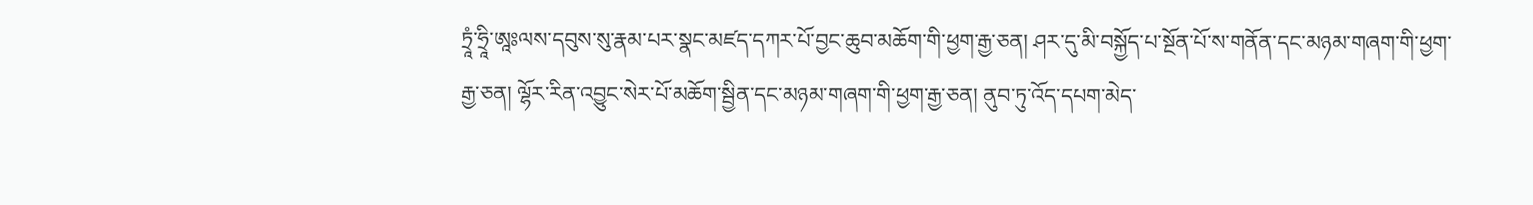ཏྲཱཾ་ཧྲཱི་ཨཱཿལས་དབུས་སུ་རྣམ་པར་སྣང་མཛད་དཀར་པོ་བྱང་ཆུབ་མཆོག་གི་ཕྱག་རྒྱ་ཅན། ཤར་དུ་མི་བསྐྱོད་པ་སྔོན་པོ་ས་གནོན་དང་མཉམ་གཞག་གི་ཕྱག་རྒྱ་ཅན། ལྷོར་རིན་འབྱུང་སེར་པོ་མཆོག་སྦྱིན་དང་མཉམ་གཞག་གི་ཕྱག་རྒྱ་ཅན། ནུབ་ཏུ་འོད་དཔག་མེད་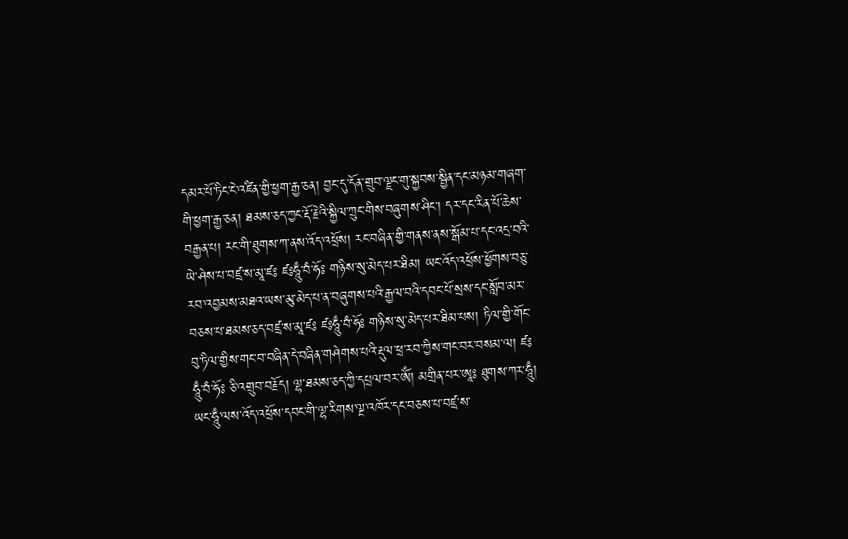དམར་པོ་ཏིང་ངེ་འཛིན་གྱི་ཕྱག་རྒྱ་ཅན། བྱང་དུ་དོན་གྲུབ་ལྗང་གུ་སྐྱབས་སྦྱིན་དང་མཉམ་གཞག་གི་ཕྱག་རྒྱ་ཅན། ཐམས་ཅད་ཀྱང་རྡོ་རྗེའི་སྐྱིལ་ཀྲུང་གིས་བཞུགས་ཤིང་། དར་དང་རིན་པོ་ཆེས་བརྒྱན་པ། རང་གི་ཐུགས་ཀ་ནས་འོད་འཕྲོས། རང་བཞིན་གྱི་གནས་ནས་སྒོམ་པ་དང་འདྲ་བའི་ཡེ་ཤེས་པ་བཛྲ་ས་མཱ་ཛཿ ཛཿཧཱུྃ་བཾ་ཧོཿ གཉིས་སུ་མེད་པར་ཐིམ། ཡང་འོད་འཕྲོས་ཕྱོགས་བཅུ་རབ་འབྱམས་མཐའ་ཡས་མུ་མེད་པ་ན་བཞུགས་པའི་རྒྱལ་བའི་དབང་པོ་སྲས་དང་སློབ་མར་བཅས་པ་ཐམས་ཅད་བཛྲ་ས་མཱ་ཛཿ ཛཿཧཱུྃ་བཾ་ཧོཿ གཉིས་སུ་མེད་པར་ཐིམ་པས། ཏིལ་གྱི་གོང་བུ་ཏིལ་གྱིས་གང་བ་བཞིན་དེ་བཞིན་གཤེགས་པའི་རྡུལ་ཕྲ་རབ་ཀྱིས་གང་བར་བསམ་ལ། ཛཿཧཱུྃ་བཾ་ཧོཿ ཅི་འགྲུབ་བརྗོད། ལྷ་ཐམས་ཅད་ཀྱི་དཔྲལ་བར་ཨོཾ། མགྲིན་པར་ཨཱཿ ཐུགས་ཀར་ཧཱུྃ། ཡང་ཧཱུྃ་ལས་འོད་འཕྲོས་དབང་གི་ལྷ་རིགས་ལྔ་འཁོར་དང་བཅས་པ་བཛྲ་ས་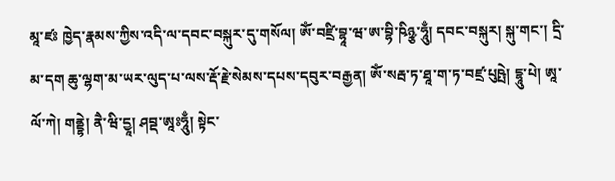མཱ་ཛཿ ཁྱེད་རྣམས་ཀྱིས་འདི་ལ་དབང་བསྐུར་དུ་གསོལ། ཨོཾ་བཛྲི་བྷཱ་ཝ་ཨ་བྷི་ཥིཉྩ་ཧཱུྃ། དབང་བསྐུར། སྐུ་གང་། དྲི་མ་དག ཆུ་ལྷག་མ་ཡར་ལུད་པ་ལས་རྡོ་རྗེ་སེམས་དཔས་དབུར་བརྒྱན། ཨོཾ་སརྦ་ཏ་ཐཱ་ག་ཏ་བཛྲ་པུཥྤེ། དྷཱུ་པེ། ཨཱ་ལོ་ཀེ། གནྡྷེ། ནཻ་ཝི་དྱཱ། ཤབྡ་ཨཱཿཧཱུྃ། སྟེང་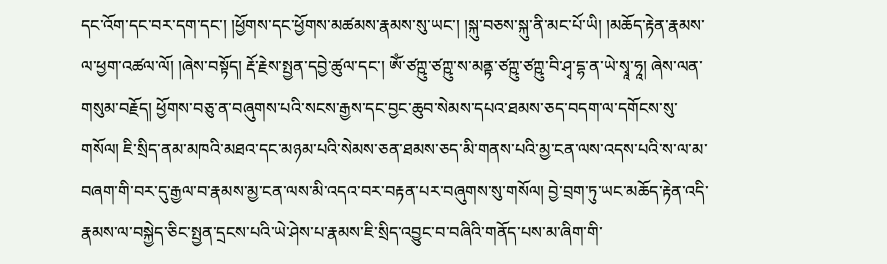དང་འོག་དང་བར་དག་དང་། །ཕྱོགས་དང་ཕྱོགས་མཚམས་རྣམས་སུ་ཡང་། །སྐུ་བཅས་སྐུ་ནི་མང་པོ་ཡི། །མཆོད་རྟེན་རྣམས་ལ་ཕྱག་འཚལ་ལོ། །ཞེས་བསྟོད། རྡོ་རྗེས་སྤྱན་དབྱེ་ཚུལ་དང་། ཨོཾ་ཙཀྵུ་ཙཀྵུ་ས་མནྟ་ཙཀྵུ་ཙཀྵུ་བི་ཤྭ་དྷ་ན་ཡེ་སྭཱ་ཧཱ། ཞེས་ལན་གསུམ་བརྗོད། ཕྱོགས་བཅུ་ན་བཞུགས་པའི་སངས་རྒྱས་དང་བྱང་ཆུབ་སེམས་དཔའ་ཐམས་ཅད་བདག་ལ་དགོངས་སུ་གསོལ། ཇི་སྲིད་ནམ་མཁའི་མཐའ་དང་མཉམ་པའི་སེམས་ཅན་ཐམས་ཅད་མི་གནས་པའི་མྱ་ངན་ལས་འདས་པའི་ས་ལ་མ་བཞག་གི་བར་དུ་རྒྱལ་བ་རྣམས་མྱ་ངན་ལས་མི་འདའ་བར་བརྟན་པར་བཞུགས་སུ་གསོལ། བྱེ་བྲག་ཏུ་ཡང་མཆོད་རྟེན་འདི་རྣམས་ལ་བསྐྱེད་ཅིང་སྤྱན་དྲངས་པའི་ཡེ་ཤེས་པ་རྣམས་ཇི་སྲིད་འབྱུང་བ་བཞིའི་གནོད་པས་མ་ཞིག་གི་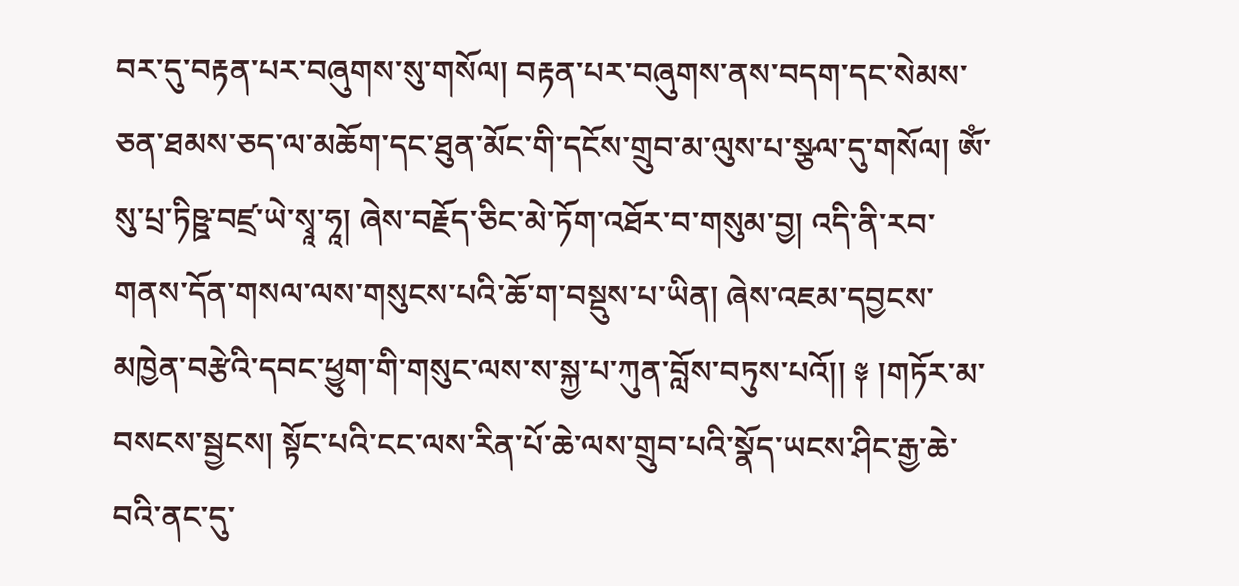བར་དུ་བརྟན་པར་བཞུགས་སུ་གསོལ། བརྟན་པར་བཞུགས་ནས་བདག་དང་སེམས་ཅན་ཐམས་ཅད་ལ་མཆོག་དང་ཐུན་མོང་གི་དངོས་གྲུབ་མ་ལུས་པ་སྩལ་དུ་གསོལ། ཨོཾ་སུ་པྲ་ཏིཥྛ་བཛྲ་ཡེ་སྭཱ་ཧཱ། ཞེས་བརྗོད་ཅིང་མེ་ཏོག་འཐོར་བ་གསུམ་བྱ། འདི་ནི་རབ་གནས་དོན་གསལ་ལས་གསུངས་པའི་ཆོ་ག་བསྡུས་པ་ཡིན། ཞེས་འཇམ་དབྱངས་མཁྱེན་བརྩེའི་དབང་ཕྱུག་གི་གསུང་ལས་ས་སྐྱ་པ་ཀུན་བློས་བཏུས་པའོ།། ༈ །གཏོར་མ་བསངས་སྦྱངས། སྟོང་པའི་ངང་ལས་རིན་པོ་ཆེ་ལས་གྲུབ་པའི་སྣོད་ཡངས་ཤིང་རྒྱ་ཆེ་བའི་ནང་དུ་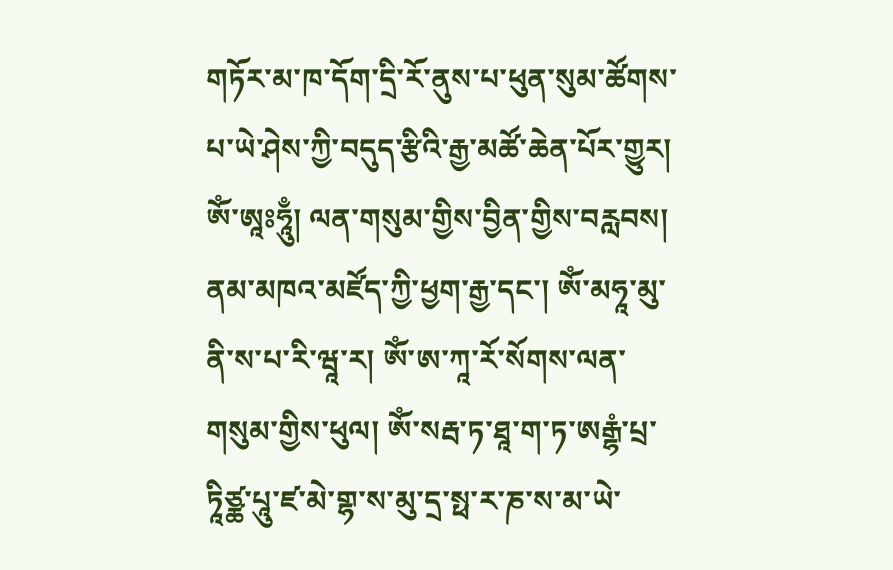གཏོར་མ་ཁ་དོག་དྲི་རོ་ནུས་པ་ཕུན་སུམ་ཚོགས་པ་ཡེ་ཤེས་ཀྱི་བདུད་རྩིའི་རྒྱ་མཚོ་ཆེན་པོར་གྱུར། ཨོཾ་ཨཱཿཧཱུྃ། ལན་གསུམ་གྱིས་བྱིན་གྱིས་བརླབས། ནམ་མཁའ་མཛོད་ཀྱི་ཕྱག་རྒྱ་དང་། ཨོཾ་མཧཱ་མུ་ནི་ས་པ་རི་ཝཱ་ར། ཨོཾ་ཨ་ཀཱ་རོ་སོགས་ལན་གསུམ་གྱིས་ཕུལ། ཨོཾ་སརྦ་ཏ་ཐཱ་ག་ཏ་ཨརྒྷཾ་པྲ་ཏཱིཙྪ་པཱུ་ཛ་མེ་གྷ་ས་མུ་དྲ་སྥ་ར་ཎ་ས་མ་ཡེ་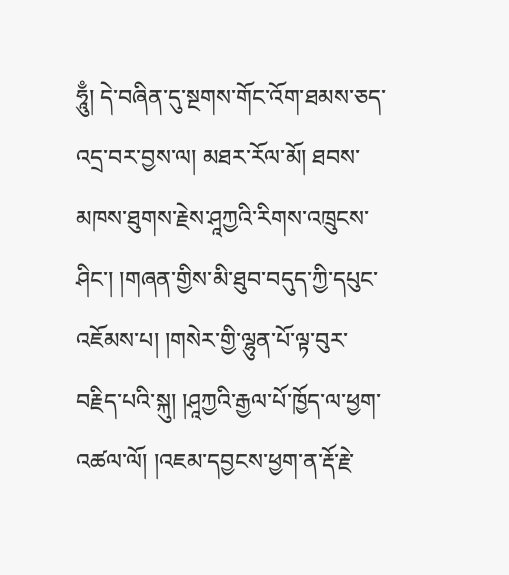ཧཱུྃ། དེ་བཞིན་དུ་སྔགས་གོང་འོག་ཐམས་ཅད་འདྲ་བར་བྱས་ལ། མཐར་རོལ་མོ། ཐབས་མཁས་ཐུགས་རྗེས་ཤཱཀྱའི་རིགས་འཁྲུངས་ཤིང་། །གཞན་གྱིས་མི་ཐུབ་བདུད་ཀྱི་དཔུང་འཇོམས་པ། །གསེར་གྱི་ལྷུན་པོ་ལྟ་བུར་བརྗིད་པའི་སྐུ། །ཤཱཀྱའི་རྒྱལ་པོ་ཁྱོད་ལ་ཕྱག་འཚལ་ལོ། །འཇམ་དབྱངས་ཕྱག་ན་རྡོ་རྗེ་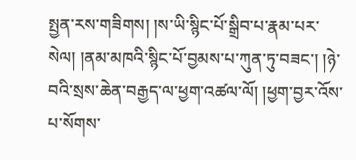སྤྱན་རས་གཟིགས། །ས་ཡི་སྙིང་པོ་སྒྲིབ་པ་རྣམ་པར་སེལ། །ནམ་མཁའི་སྙིང་པོ་བྱམས་པ་ཀུན་ཏུ་བཟང་། །ཉེ་བའི་སྲས་ཆེན་བརྒྱད་ལ་ཕྱག་འཚལ་ལོ། །ཕྱག་བྱར་འོས་པ་སོགས་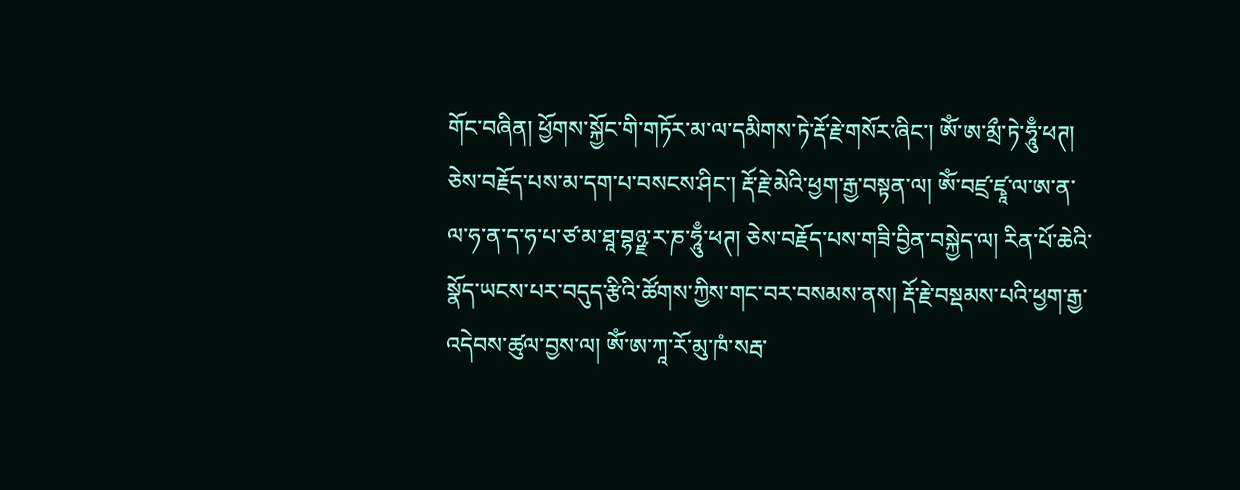གོང་བཞིན། ཕྱོགས་སྐྱོང་གི་གཏོར་མ་ལ་དམིགས་ཏེ་རྡོ་རྗེ་གསོར་ཞིང་། ཨོཾ་ཨ་མྲྀ་ཏེ་ཧཱུྃ་ཕཊ། ཅེས་བརྗོད་པས་མ་དག་པ་བསངས་ཤིང་། རྡོ་རྗེ་མེའི་ཕྱག་རྒྱ་བསྟན་ལ། ཨོཾ་བཛྲ་ཛྭཱ་ལ་ཨ་ན་ལ་ཧ་ན་ད་ཧ་པ་ཙ་མ་ཐཱ་བྷཉྫ་ར་ཎ་ཧཱུྃ་ཕཊ། ཅེས་བརྗོད་པས་གཟི་བྱིན་བསྐྱེད་ལ། རིན་པོ་ཆེའི་སྣོད་ཡངས་པར་བདུད་རྩིའི་ཚོགས་ཀྱིས་གང་བར་བསམས་ནས། རྡོ་རྗེ་བསྡམས་པའི་ཕྱག་རྒྱ་འདེབས་ཚུལ་བྱས་ལ། ཨོཾ་ཨ་ཀཱ་རོ་མུ་ཁཾ་སརྦ་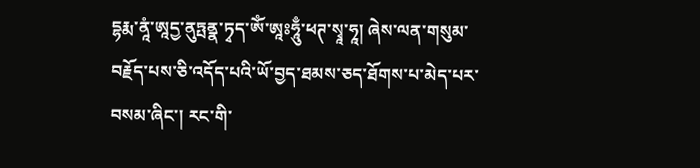དྷརྨ་ནཱཾ་ཨཱདྱ་ནུཏྤནྣ་ཏྭད་ཨོཾ་ཨཱཿཧཱུྃ་ཕཊ་སྭཱ་ཧཱ། ཞེས་ལན་གསུམ་བརྗོད་པས་ཅི་འདོད་པའི་ཡོ་བྱད་ཐམས་ཅད་ཐོགས་པ་མེད་པར་བསམ་ཞིང་། རང་གི་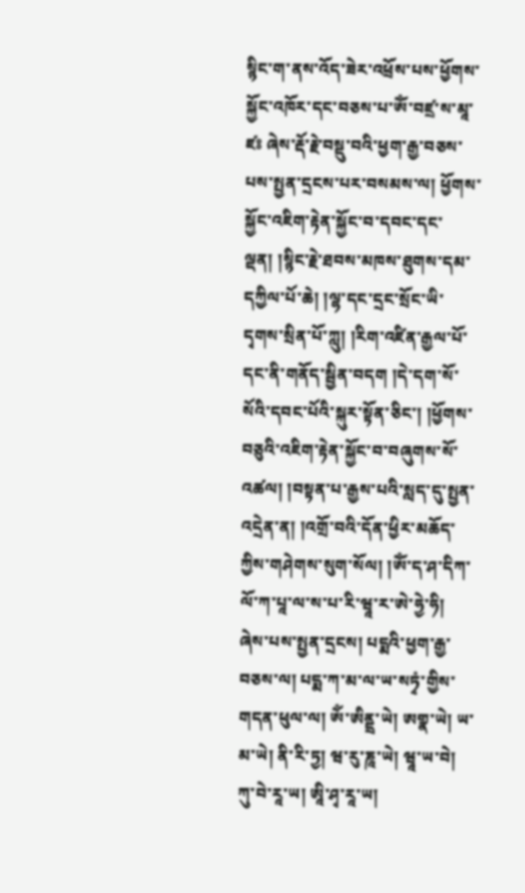སྙིང་ག་ནས་འོད་ཟེར་འཕྲོས་པས་ཕྱོགས་སྐྱོང་འཁོར་དང་བཅས་པ་ཨོཾ་བཛྲ་ས་མཱ་ཛཿ ཞེས་རྡོ་རྗེ་བསྡུ་བའི་ཕྱག་རྒྱ་བཅས་པས་སྤྱན་དྲངས་པར་བསམས་ལ། ཕྱོགས་སྐྱོང་འཇིག་རྟེན་སྐྱོང་བ་དབང་དང་ལྡན། །སྙིང་རྗེ་ཐབས་མཁས་ཐུགས་དམ་དཀྱིལ་པོ་ཆེ། །ལྷ་དང་དྲང་སྲོང་ཡི་དྭགས་སྲིན་པོ་ཀླུ། །རིག་འཛིན་རྒྱལ་པོ་དང་ནི་གནོད་སྦྱིན་བདག །དེ་དག་སོ་སོའི་དབང་པོའི་སྐུར་སྟོན་ཅིང་། །ཕྱོགས་བཅུའི་འཇིག་རྟེན་སྐྱོང་བ་བཞུགས་སོ་འཚལ། །བསྟན་པ་རྒྱས་པའི་སླད་དུ་སྤྱན་འདྲེན་ན། །འགྲོ་བའི་དོན་ཕྱིར་མཆོད་ཀྱིས་གཤེགས་སུག་སོལ། །ཨོཾ་ད་ཤ་དིཀ་ལོ་ཀ་པཱ་ལ་ས་པ་རི་ཝཱ་ར་ཨེ་ཧྱེ་ཧི། ཞེས་པས་སྤྱན་དྲངས། པདྨའི་ཕྱག་རྒྱ་བཅས་ལ། པདྨ་ཀ་མ་ལ་ཡ་སཏྭཾ་གྱིས་གདན་ཕུལ་ལ། ཨོཾ་ཨིནྡྲ་ཡེ། ཨགྣ་ཡེ། ཡ་མ་ཡེ། ནི་རི་ཏྱ། ཝ་རུ་ཎཱ་ཡེ། ཝཱ་ཡ་བེ། ཀུ་བེ་རཱ་ཡ། ཨཱི་ཤྭ་རཱ་ཡ།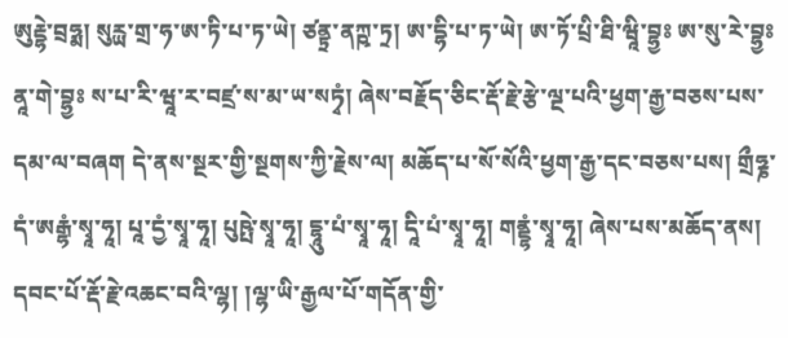ཨུརྡྷེ་བྲཧྨ། སུརྻ་གྲ་ཧ་ཨ་ཏི་པ་ཏ་ཡེ། ཙནྟྲ་ནཀྵ་ཏྲ། ཨ་དྷི་པ་ཏ་ཡེ། ཨ་ཏོ་པྲི་ཐི་ཝཱི་བྷྱཿ ཨ་སུ་རེ་བྷྱཿ ནཱ་གེ་བྷྱཿ ས་པ་རི་ཝཱ་ར་བཛྲ་ས་མ་ཡ་སཏྭཾ། ཞེས་བརྗོད་ཅིང་རྡོ་རྗེ་རྩེ་ལྔ་པའི་ཕྱག་རྒྱ་བཅས་པས་དམ་ལ་བཞག དེ་ནས་སྔར་གྱི་སྔགས་ཀྱི་རྗེས་ལ། མཆོད་པ་སོ་སོའི་ཕྱག་རྒྱ་དང་བཅས་པས། གྲྀཧྞ་དཾ་ཨརྒྷཾ་སྭཱ་ཧཱ། པཱ་དྱཾ་སྭཱ་ཧཱ། པུཥྤེ་སྭཱ་ཧཱ། དྷཱུ་པཾ་སྭཱ་ཧཱ། དཱི་པཾ་སྭཱ་ཧཱ། གནྡྷཾ་སྭཱ་ཧཱ། ཞེས་པས་མཆོད་ནས། དབང་པོ་རྡོ་རྗེ་འཆང་བའི་ལྷ། །ལྷ་ཡི་རྒྱལ་པོ་གདོན་གྱི་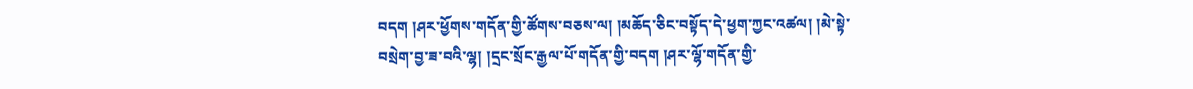བདག །ཤར་ཕྱོགས་གདོན་གྱི་ཚོགས་བཅས་ལ། །མཆོད་ཅིང་བསྟོད་དེ་ཕྱག་ཀྱང་འཚལ། །མེ་སྟེ་བསྲེག་བྱ་ཟ་བའི་ལྷ། །དྲང་སྲོང་རྒྱལ་པོ་གདོན་གྱི་བདག །ཤར་ལྷོ་གདོན་གྱི་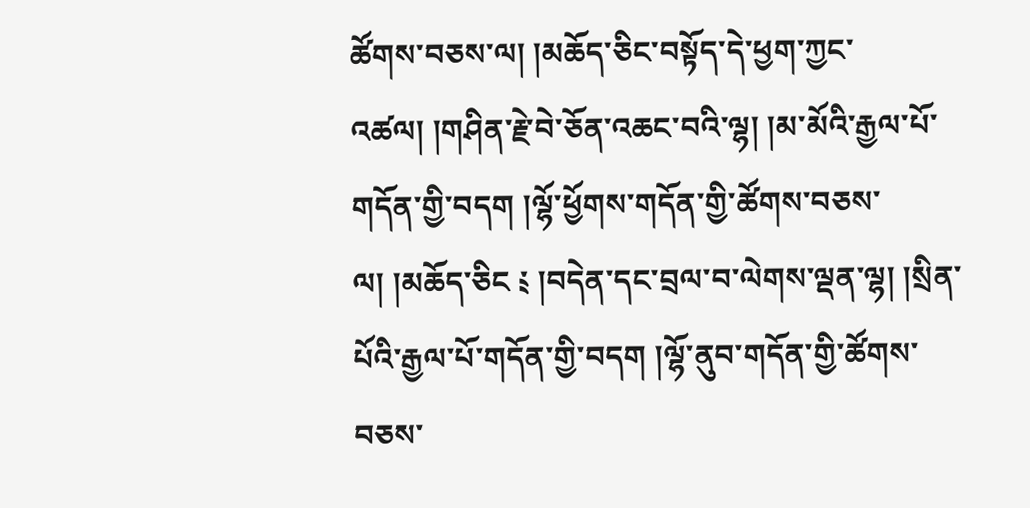ཚོགས་བཅས་ལ། །མཆོད་ཅིང་བསྟོད་དེ་ཕྱག་ཀྱང་འཚལ། །གཤིན་རྗེ་བེ་ཅོན་འཆང་བའི་ལྷ། །མ་མོའི་རྒྱལ་པོ་གདོན་གྱི་བདག །ལྷོ་ཕྱོགས་གདོན་གྱི་ཚོགས་བཅས་ལ། །མཆོད་ཅིང ༴ །བདེན་དང་བྲལ་བ་ལེགས་ལྡན་ལྷ། །སྲིན་པོའི་རྒྱལ་པོ་གདོན་གྱི་བདག །ལྷོ་ནུབ་གདོན་གྱི་ཚོགས་བཅས་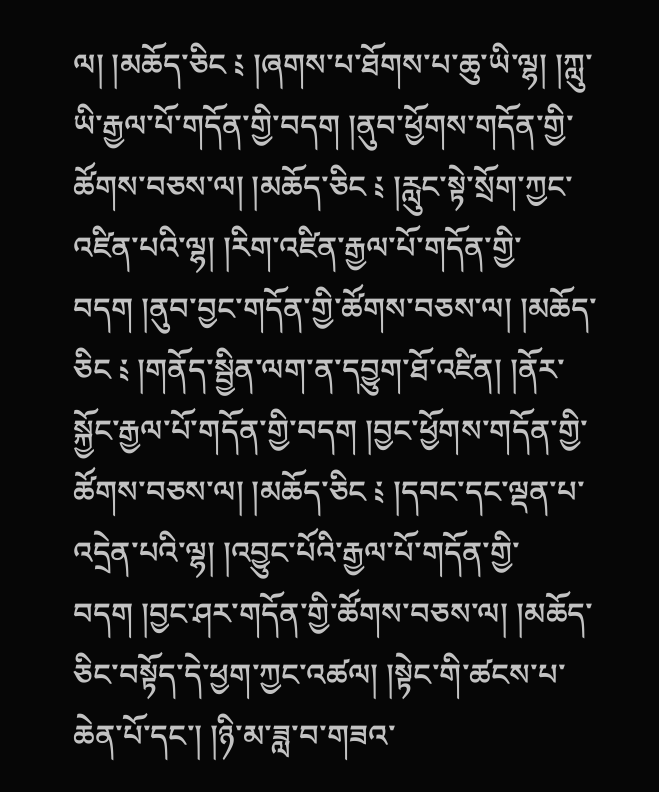ལ། །མཆོད་ཅིང ༴ །ཞགས་པ་ཐོགས་པ་ཆུ་ཡི་ལྷ། །ཀླུ་ཡི་རྒྱལ་པོ་གདོན་གྱི་བདག །ནུབ་ཕྱོགས་གདོན་གྱི་ཚོགས་བཅས་ལ། །མཆོད་ཅིང ༴ །རླུང་སྟེ་སྲོག་ཀྱང་འཛིན་པའི་ལྷ། །རིག་འཛིན་རྒྱལ་པོ་གདོན་གྱི་བདག །ནུབ་བྱང་གདོན་གྱི་ཚོགས་བཅས་ལ། །མཆོད་ཅིང ༴ །གནོད་སྦྱིན་ལག་ན་དབྱུག་ཐོ་འཛིན། །ནོར་སྐྱོང་རྒྱལ་པོ་གདོན་གྱི་བདག །བྱང་ཕྱོགས་གདོན་གྱི་ཚོགས་བཅས་ལ། །མཆོད་ཅིང ༴ །དབང་དང་ལྡན་པ་འདྲེན་པའི་ལྷ། །འབྱུང་པོའི་རྒྱལ་པོ་གདོན་གྱི་བདག །བྱང་ཤར་གདོན་གྱི་ཚོགས་བཅས་ལ། །མཆོད་ཅིང་བསྟོད་དེ་ཕྱག་ཀྱང་འཚལ། །སྟེང་གི་ཚངས་པ་ཆེན་པོ་དང་། །ཉི་མ་ཟླ་བ་གཟའ་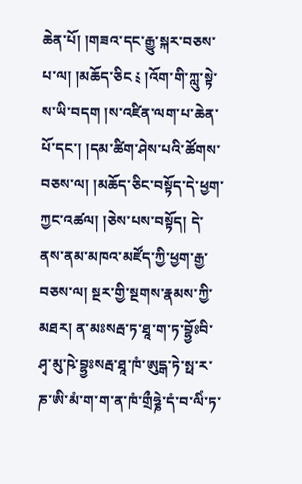ཆེན་པོ། །གཟའ་དང་རྒྱུ་སྐར་བཅས་པ་ལ། །མཆོད་ཅིང ༴ །འོག་གི་ཀླུ་སྟེ་ས་ཡི་བདག །ས་འཛིན་ལག་པ་ཆེན་པོ་དང་། །དམ་ཚིག་ཤེས་པའི་ཚོགས་བཅས་ལ། །མཆོད་ཅིང་བསྟོད་དེ་ཕྱག་ཀྱང་འཚལ། །ཅེས་པས་བསྟོད། དེ་ནས་ནམ་མཁའ་མཛོད་ཀྱི་ཕྱག་རྒྱ་བཅས་ལ། སྔར་གྱི་སྔགས་རྣམས་ཀྱི་མཐར། ན་མཿསརྦ་ཏ་ཐཱ་ག་ཏ་བྷྱོཿབི་ཤྭ་མུ་ཥེ་བྷྱཿསརྦ་ཐཱ་ཁཾ་ཨུདྒ་ཏེ་སྥ་ར་ཎ་ཨི་མཾ་ག་ག་ན་ཁཾ་གྲྀཧྞེ་དཾ་བ་ལིཾ་ཏ་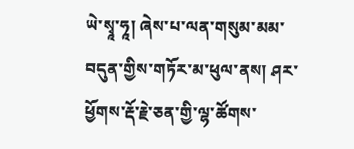ཡེ་སྭཱ་ཧཱ། ཞེས་པ་ལན་གསུམ་མམ་བདུན་གྱིས་གཏོར་མ་ཕུལ་ནས། ཤར་ཕྱོགས་རྡོ་རྗེ་ཅན་གྱི་ལྷ་ཚོགས་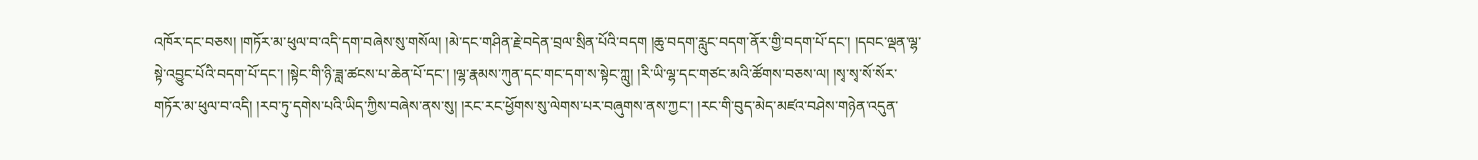འཁོར་དང་བཅས། །གཏོར་མ་ཕུལ་བ་འདི་དག་བཞེས་སུ་གསོལ། །མེ་དང་གཤིན་རྗེ་བདེན་བྲལ་སྲིན་པོའི་བདག །ཆུ་བདག་རླུང་བདག་ནོར་གྱི་བདག་པོ་དང་། །དབང་ལྡན་ལྷ་སྟེ་འབྱུང་པོའི་བདག་པོ་དང་། །སྟེང་གི་ཉི་ཟླ་ཚངས་པ་ཆེན་པོ་དང་། །ལྷ་རྣམས་ཀུན་དང་གང་དག་ས་སྟེང་ཀླུ། །རི་ཡི་ལྷ་དང་གཙང་མའི་ཚོགས་བཅས་ལ། །སྭ་སྭ་སོ་སོར་གཏོར་མ་ཕུལ་བ་འདི། །རབ་ཏུ་དགེས་པའི་ཡིད་ཀྱིས་བཞེས་ནས་སུ། །རང་རང་ཕྱོགས་སུ་ལེགས་པར་བཞུགས་ནས་ཀྱང་། །རང་གི་བུད་མེད་མཛའ་བཤེས་གཉེན་འདུན་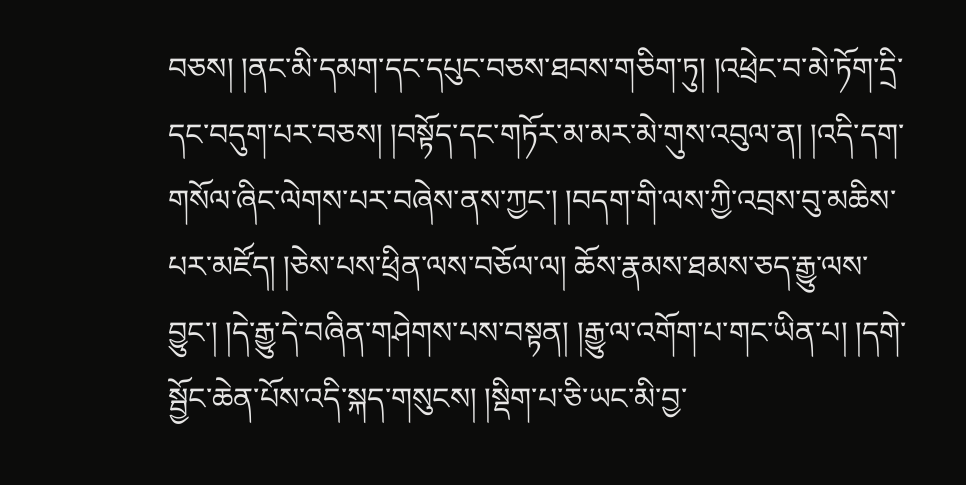བཅས། །ནང་མི་དམག་དང་དཔུང་བཅས་ཐབས་གཅིག་ཏུ། །འཕྲེང་བ་མེ་ཏོག་དྲི་དང་བདུག་པར་བཅས། །བསྟོད་དང་གཏོར་མ་མར་མེ་གུས་འབུལ་ན། །འདི་དག་གསོལ་ཞིང་ལེགས་པར་བཞེས་ནས་ཀྱང་། །བདག་གི་ལས་ཀྱི་འབྲས་བུ་མཆིས་པར་མཛོད། །ཅེས་པས་ཕྲིན་ལས་བཅོལ་ལ། ཆོས་རྣམས་ཐམས་ཅད་རྒྱུ་ལས་བྱུང་། །དེ་རྒྱུ་དེ་བཞིན་གཤེགས་པས་བསྟན། །རྒྱུ་ལ་འགོག་པ་གང་ཡིན་པ། །དགེ་སྦྱོང་ཆེན་པོས་འདི་སྐད་གསུངས། །སྡིག་པ་ཅི་ཡང་མི་བྱ་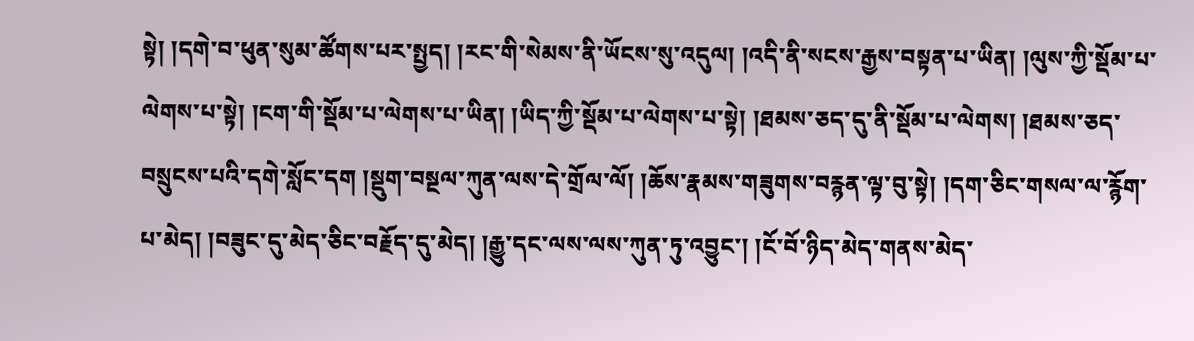སྟེ། །དགེ་བ་ཕུན་སུམ་ཚོགས་པར་སྤྱད། །རང་གི་སེམས་ནི་ཡོངས་སུ་འདུལ། །འདི་ནི་སངས་རྒྱས་བསྟན་པ་ཡིན། །ལུས་ཀྱི་སྡོམ་པ་ལེགས་པ་སྟེ། །ངག་གི་སྡོམ་པ་ལེགས་པ་ཡིན། །ཡིད་ཀྱི་སྡོམ་པ་ལེགས་པ་སྟེ། །ཐམས་ཅད་དུ་ནི་སྡོམ་པ་ལེགས། །ཐམས་ཅད་བསྲུངས་པའི་དགེ་སློང་དག །སྡུག་བསྔལ་ཀུན་ལས་དེ་གྲོལ་ལོ། །ཆོས་རྣམས་གཟུགས་བརྙན་ལྟ་བུ་སྟེ། །དག་ཅིང་གསལ་ལ་རྙོག་པ་མེད། །བཟུང་དུ་མེད་ཅིང་བརྗོད་དུ་མེད། །རྒྱུ་དང་ལས་ལས་ཀུན་ཏུ་འབྱུང་། །ངོ་བོ་ཉིད་མེད་གནས་མེད་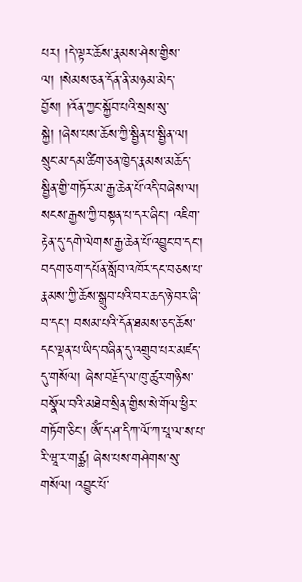པར། །དེ་ལྟར་ཆོས་རྣམས་ཤེས་གྱིས་ལ། །སེམས་ཅན་དོན་ནི་མཉམ་མེད་བྱོས། །འོན་ཀྱང་སྐྱོབ་པའི་སྲས་སུ་སྐྱེ། །ཞེས་པས་ཆོས་ཀྱི་སྦྱིན་པ་སྦྱིན་ལ། སྲུང་མ་དམ་ཚིག་ཅན་ཁྱེད་རྣམས་མཆོད་སྦྱིན་གྱི་གཏོར་མ་རྒྱ་ཆེན་པོ་འདི་བཞེས་ལ། སངས་རྒྱས་ཀྱི་བསྟན་པ་དར་ཞིང་། འཇིག་རྟེན་དུ་དགེ་ལེགས་རྒྱ་ཆེན་པོ་འབྱུང་བ་དང་། བདག་ཅག་དཔོན་སློབ་འཁོར་དང་བཅས་པ་རྣམས་ཀྱི་ཆོས་སྒྲུབ་པའི་བར་ཆད་ཉེ་བར་ཞི་བ་དང་། བསམ་པའི་དོན་ཐམས་ཅད་ཆོས་དང་ལྡན་པ་ཡིད་བཞིན་དུ་འགྲུབ་པར་མཛད་དུ་གསོལ། ཞེས་བརྗོད་ལ་ཁུ་ཚུར་གཉིས་བསྣོལ་བའི་མཐེབ་སྲིན་གྱིས་སེ་གོལ་ཕྱིར་གཏོག་ཅིང་། ཨོཾ་ད་ཤ་དིཀ་ལོ་ཀ་པཱ་ལ་ས་པ་རི་ཝཱ་ར་གཙྪ། ཞེས་པས་གཤེགས་སུ་གསོལ། འབྱུང་པོ་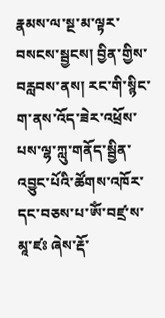རྣམས་ལ་སྔ་མ་ལྟར་བསངས་སྦྱངས། བྱིན་གྱིས་བརླབས་ནས། རང་གི་སྙིང་ག་ནས་འོད་ཟེར་འཕྲོས་པས་ལྷ་ཀླུ་གནོད་སྦྱིན་འབྱུང་པོའི་ཚོགས་འཁོར་དང་བཅས་པ་ཨོཾ་བཛྲ་ས་མཱ་ཛཿ ཞེས་རྡོ་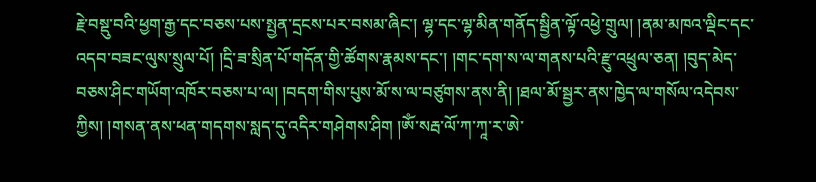རྗེ་བསྡུ་བའི་ཕྱག་རྒྱ་དང་བཅས་པས་སྤྱན་དྲངས་པར་བསམ་ཞིང་། ལྷ་དང་ལྷ་མིན་གནོད་སྦྱིན་ལྟོ་འཕྱེ་གྲུལ། །ནམ་མཁའ་ལྡིང་དང་འདབ་བཟང་ལུས་སྲུལ་པོ། །དྲི་ཟ་སྲིན་པོ་གདོན་གྱི་ཚོགས་རྣམས་དང་། །གང་དག་ས་ལ་གནས་པའི་རྫུ་འཕྲུལ་ཅན། །བུད་མེད་བཅས་ཤིང་གཡོག་འཁོར་བཅས་པ་ལ། །བདག་གིས་པུས་མོ་ས་ལ་བཙུགས་ནས་ནི། །ཐལ་མོ་སྦྱར་ནས་ཁྱེད་ལ་གསོལ་འདེབས་ཀྱིས། །གསན་ནས་ཕན་གདགས་སླད་དུ་འདིར་གཤེགས་ཤིག །ཨོཾ་སརྦ་ལོ་ཀ་ཀཱ་ར་ཨེ་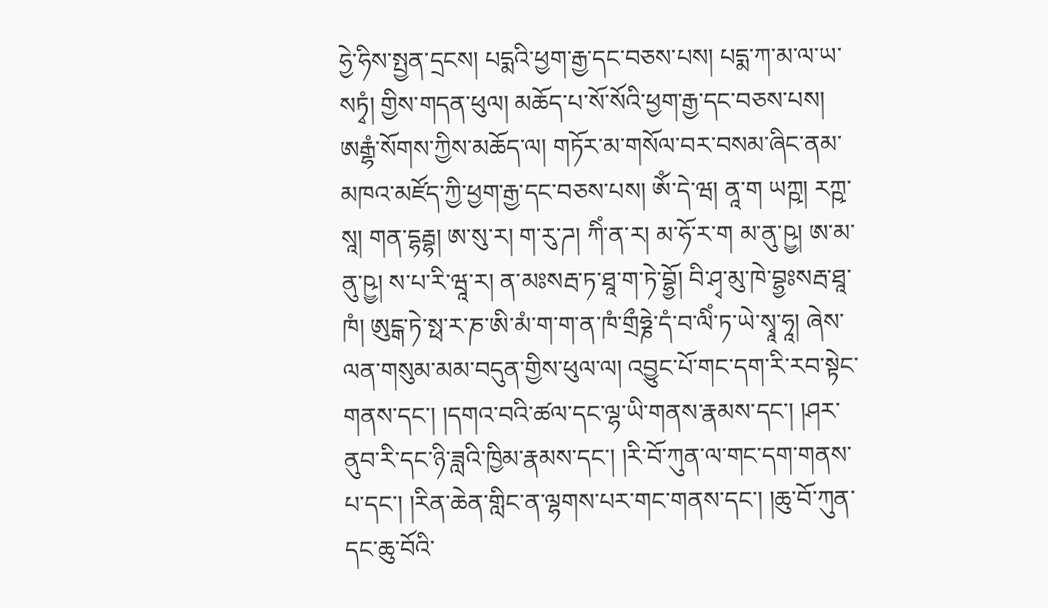ཧྱེ་ཧིས་སྤྱན་དྲངས། པདྨའི་ཕྱག་རྒྱ་དང་བཅས་པས། པདྨ་ཀ་མ་ལ་ཡ་སཏྭཾ། གྱིས་གདན་ཕུལ། མཆོད་པ་སོ་སོའི་ཕྱག་རྒྱ་དང་བཅས་པས། ཨརྒྷཾ་སོགས་ཀྱིས་མཆོད་ལ། གཏོར་མ་གསོལ་བར་བསམ་ཞིང་ནམ་མཁའ་མཛོད་ཀྱི་ཕྱག་རྒྱ་དང་བཅས་པས། ཨོཾ་དེ་ཝ། ནཱ་ག ཡཀྵ། རཀྵ་སཱ། གན་དྷརྦྷ། ཨ་སུ་ར། ག་རུ་ཌ། ཀིཾ་ན་ར། མ་ཧོ་ར་ག མ་ནུ་ཥྱ། ཨ་མ་ནུ་ཥྱ། ས་པ་རི་ཝཱ་ར། ན་མཿསརྦ་ཏ་ཐཱ་ག་ཏེ་བྷྱོ། བི་ཤྭ་མུ་ཁེ་བྷྱཿསརྦ་ཐཱ་ཁཾ། ཨུངྒ་ཏེ་སྥ་ར་ཎ་ཨི་མཾ་ག་ག་ན་ཁཾ་གྲྀཧྞེ་དཾ་བ་ལིཾ་ཏ་ཡེ་སྭཱ་ཧཱ། ཞེས་ལན་གསུམ་མམ་བདུན་གྱིས་ཕུལ་ལ། འབྱུང་པོ་གང་དག་རི་རབ་སྟེང་གནས་དང་། །དགའ་བའི་ཚལ་དང་ལྷ་ཡི་གནས་རྣམས་དང་། །ཤར་ནུབ་རི་དང་ཉི་ཟླའི་ཁྱིམ་རྣམས་དང་། །རི་བོ་ཀུན་ལ་གང་དག་གནས་པ་དང་། །རིན་ཆེན་གླིང་ན་ལྷགས་པར་གང་གནས་དང་། །ཆུ་བོ་ཀུན་དང་ཆུ་བོའི་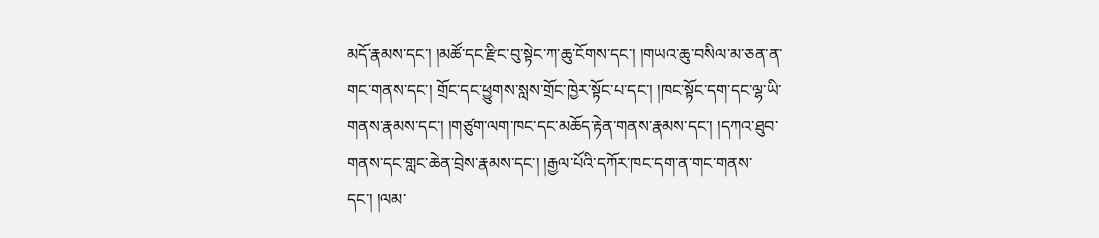མདོ་རྣམས་དང་། །མཚོ་དང་རྫིང་བུ་སྟེང་ཀ་ཆུ་ངོགས་དང་། །གཡའ་ཆུ་བསིལ་མ་ཅན་ན་གང་གནས་དང་། གྲོང་དང་ཕྱུགས་སླས་གྲོང་ཁྱེར་སྟོང་པ་དང་། །ཁང་སྟོང་དག་དང་ལྷ་ཡི་གནས་རྣམས་དང་། །གཙུག་ལག་ཁང་དང་མཆོད་རྟེན་གནས་རྣམས་དང་། །དཀའ་ཐུབ་གནས་དང་གླང་ཆེན་བྲེས་རྣམས་དང་། །རྒྱལ་པོའི་དཀོར་ཁང་དག་ན་གང་གནས་དང་། །ལམ་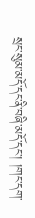སྲང་སུམ་མདོ་དང་ནི་བཞི་མདོ་དང་། །གང་དག་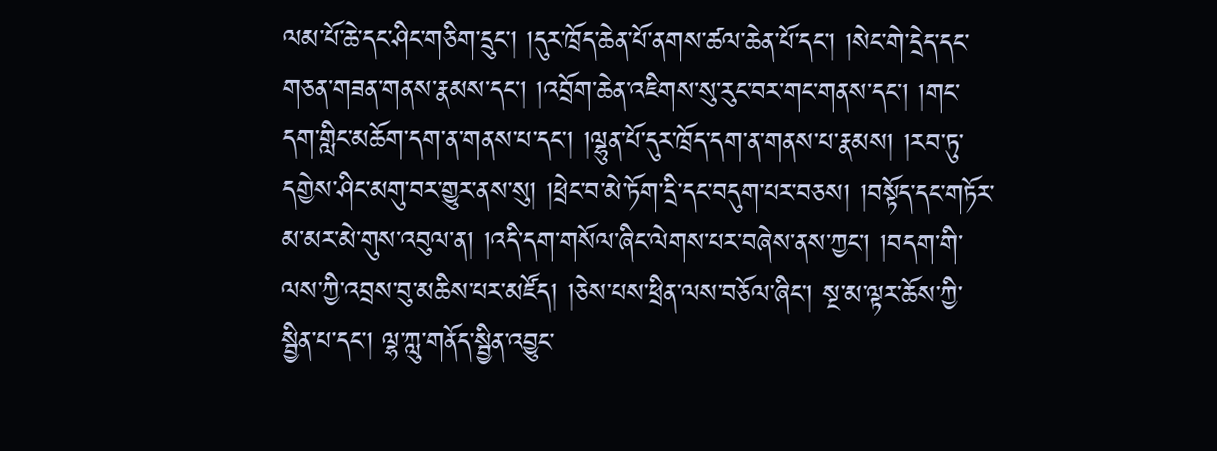ལམ་པོ་ཆེ་དང་ཤིང་གཅིག་དྲུང་། །དུར་ཁྲོད་ཆེན་པོ་ནགས་ཚལ་ཆེན་པོ་དང་། །སེང་གེ་དྲེད་དང་གཅན་གཟན་གནས་རྣམས་དང་། །འབྲོག་ཆེན་འཇིགས་སུ་རུང་བར་གང་གནས་དང་། །གང་དག་གླིང་མཆོག་དག་ན་གནས་པ་དང་། །ལྷུན་པོ་དུར་ཁྲོད་དག་ན་གནས་པ་རྣམས། །རབ་ཏུ་དགྱེས་ཤིང་མགུ་བར་གྱུར་ནས་སུ། །ཕྲེང་བ་མེ་ཏོག་དྲི་དང་བདུག་པར་བཅས། །བསྟོད་དང་གཏོར་མ་མར་མེ་གུས་འབུལ་ན། །འདི་དག་གསོལ་ཞིང་ལེགས་པར་བཞེས་ནས་ཀྱང་། །བདག་གི་ལས་ཀྱི་འབྲས་བུ་མཆིས་པར་མཛོད། །ཅེས་པས་ཕྲིན་ལས་བཅོལ་ཞིང་། སྔ་མ་ལྟར་ཆོས་ཀྱི་སྦྱིན་པ་དང་། ལྷ་ཀླུ་གནོད་སྦྱིན་འབྱུང་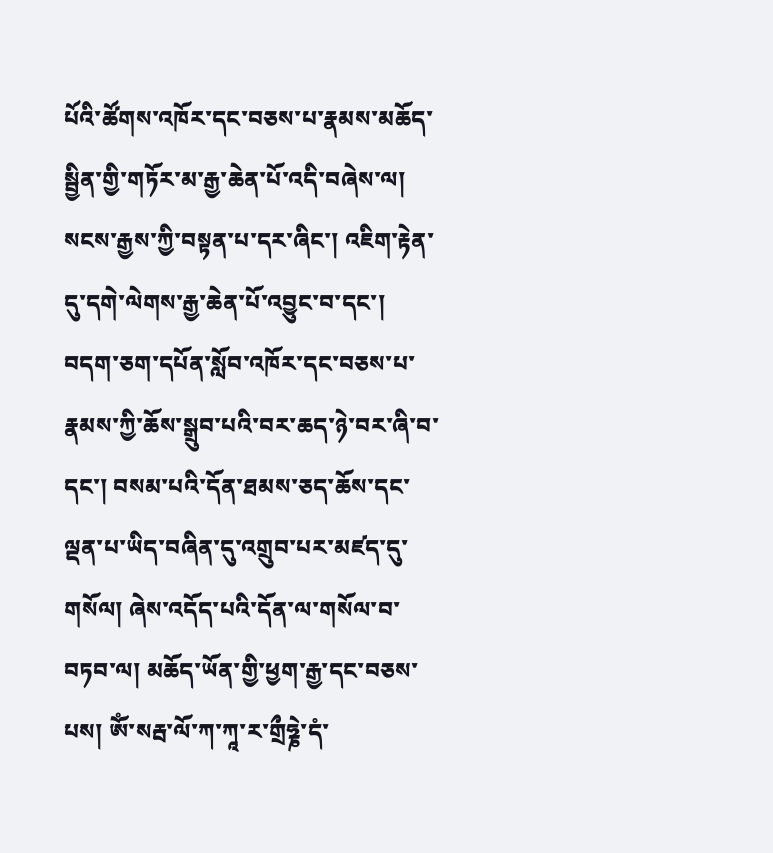པོའི་ཚོགས་འཁོར་དང་བཅས་པ་རྣམས་མཆོད་སྦྱིན་གྱི་གཏོར་མ་རྒྱ་ཆེན་པོ་འདི་བཞེས་ལ། སངས་རྒྱས་ཀྱི་བསྟན་པ་དར་ཞིང་། འཇིག་རྟེན་དུ་དགེ་ལེགས་རྒྱ་ཆེན་པོ་འབྱུང་བ་དང་། བདག་ཅག་དཔོན་སློབ་འཁོར་དང་བཅས་པ་རྣམས་ཀྱི་ཆོས་སྒྲུབ་པའི་བར་ཆད་ཉེ་བར་ཞི་བ་དང་། བསམ་པའི་དོན་ཐམས་ཅད་ཆོས་དང་ལྡན་པ་ཡིད་བཞིན་དུ་འགྲུབ་པར་མཛད་དུ་གསོལ། ཞེས་འདོད་པའི་དོན་ལ་གསོལ་བ་བཏབ་ལ། མཆོད་ཡོན་གྱི་ཕྱག་རྒྱ་དང་བཅས་པས། ཨོཾ་སརྦ་ལོ་ཀ་ཀཱ་ར་གྲྀཧྞེ་དཾ་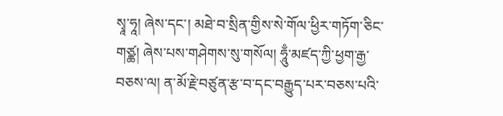སྭཱ་ཧཱ། ཞེས་དང་། མཐེ་བ་སྲིན་གྱིས་སེ་གོལ་ཕྱིར་གཏོག་ཅིང་གཙྪ། ཞེས་པས་གཤེགས་སུ་གསོལ། ཧཱུྃ་མཛད་ཀྱི་ཕྱག་རྒྱ་བཅས་ལ། ན་མོ་རྗེ་བཙུན་རྩ་བ་དང་བརྒྱུད་པར་བཅས་པའི་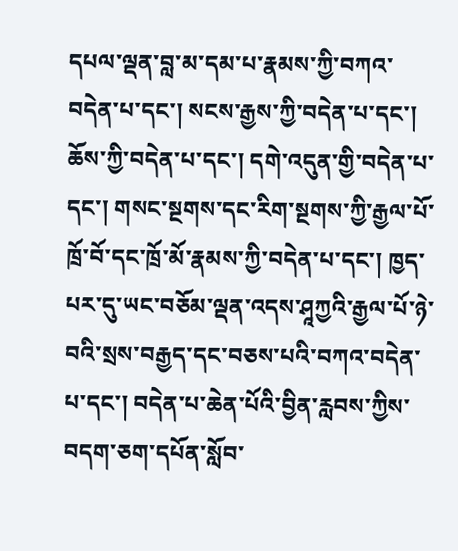དཔལ་ལྡན་བླ་མ་དམ་པ་རྣམས་ཀྱི་བཀའ་བདེན་པ་དང་། སངས་རྒྱས་ཀྱི་བདེན་པ་དང་། ཆོས་ཀྱི་བདེན་པ་དང་། དགེ་འདུན་གྱི་བདེན་པ་དང་། གསང་སྔགས་དང་རིག་སྔགས་ཀྱི་རྒྱལ་པོ་ཁྲོ་བོ་དང་ཁྲོ་མོ་རྣམས་ཀྱི་བདེན་པ་དང་། ཁྱད་པར་དུ་ཡང་བཅོམ་ལྡན་འདས་ཤཱཀྱའི་རྒྱལ་པོ་ཉེ་བའི་སྲས་བརྒྱད་དང་བཅས་པའི་བཀའ་བདེན་པ་དང་། བདེན་པ་ཆེན་པོའི་བྱིན་རླབས་ཀྱིས་བདག་ཅག་དཔོན་སློབ་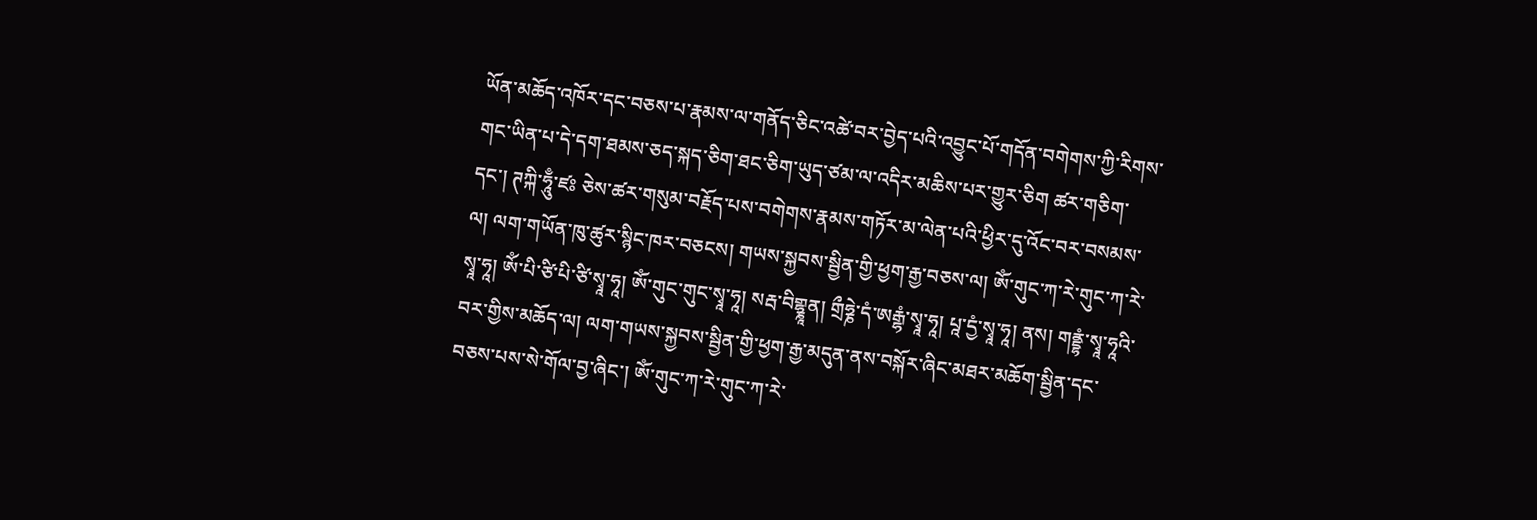ཡོན་མཆོད་འཁོར་དང་བཅས་པ་རྣམས་ལ་གནོད་ཅིང་འཚེ་བར་བྱེད་པའི་འབྱུང་པོ་གདོན་བགེགས་ཀྱི་རིགས་གང་ཡིན་པ་དེ་དག་ཐམས་ཅད་སྐད་ཅིག་ཐང་ཅིག་ཡུད་ཙམ་ལ་འདིར་མཆིས་པར་གྱུར་ཅིག ཚར་གཅིག་དང་། ཊཀྐི་ཧཱུྃ་ཛཿ ཅེས་ཚར་གསུམ་བརྗོད་པས་བགེགས་རྣམས་གཏོར་མ་ལེན་པའི་ཕྱིར་དུ་འོང་བར་བསམས་ལ། ལག་གཡོན་ཁུ་ཚུར་སྙིང་ཁར་བཅངས། གཡས་སྐྱབས་སྦྱིན་གྱི་ཕྱག་རྒྱ་བཅས་ལ། ཨོཾ་གུང་ཀ་རེ་གུང་ཀ་རེ་སྭཱ་ཧཱ། ཨོཾ་པི་ཙི་པི་ཙི་སྭཱ་ཧཱ། ཨོཾ་གུང་གུང་སྭཱ་ཧཱ། སརྦ་བིགྷྣཱན། གྲྀཧྞེ་དཾ་ཨརྒྷཾ་སྭཱ་ཧཱ། པཱ་དྱཾ་སྭཱ་ཧཱ། ནས། གནྡྷཾ་སྭཱ་ཧཱའི་བར་གྱིས་མཆོད་ལ། ལག་གཡས་སྐྱབས་སྦྱིན་གྱི་ཕྱག་རྒྱ་མདུན་ནས་བསྐོར་ཞིང་མཐར་མཆོག་སྦྱིན་དང་བཅས་པས་སེ་གོལ་བྱ་ཞིང་། ཨོཾ་གུང་ཀ་རེ་གུང་ཀ་རེ་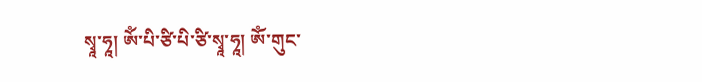སྭཱ་ཧཱ། ཨོཾ་པི་ཙི་པི་ཙི་སྭཱ་ཧཱ། ཨོཾ་གུང་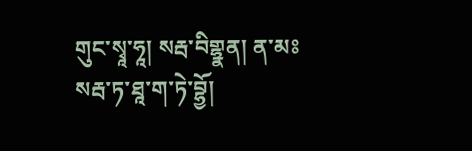གུང་སྭཱ་ཧཱ། སརྦ་བིགྷྣན། ན་མཿསརྦ་ཏ་ཐཱ་ག་ཏེ་བྷྱོ།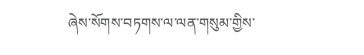ཞེས་སོགས་བཏགས་ལ་ལན་གསུམ་གྱིས་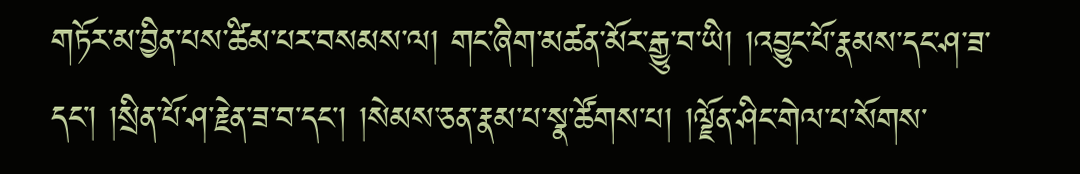གཏོར་མ་བྱིན་པས་ཚིམ་པར་བསམས་ལ། གང་ཞིག་མཚན་མོར་རྒྱུ་བ་ཡི། །འབྱུང་པོ་རྣམས་དང་ཤ་ཟ་དང་། །སྲིན་པོ་ཤ་རྗེན་ཟ་བ་དང་། །སེམས་ཅན་རྣམ་པ་སྣ་ཚོགས་པ། །ལྗོན་ཤིང་གེལ་པ་སོགས་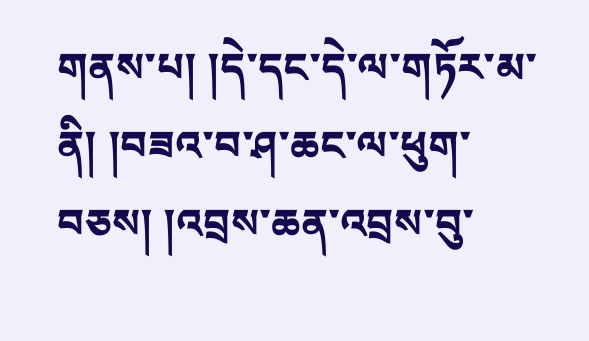གནས་པ། །དེ་དང་དེ་ལ་གཏོར་མ་ནི། །བཟའ་བ་ཤ་ཆང་ལ་ཕུག་བཅས། །འབྲས་ཆན་འབྲས་བུ་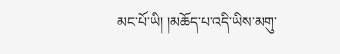མང་པོ་ཡི། །མཆོད་པ་འདི་ཡིས་མགུ་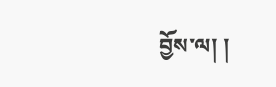བྱོས་ལ། །